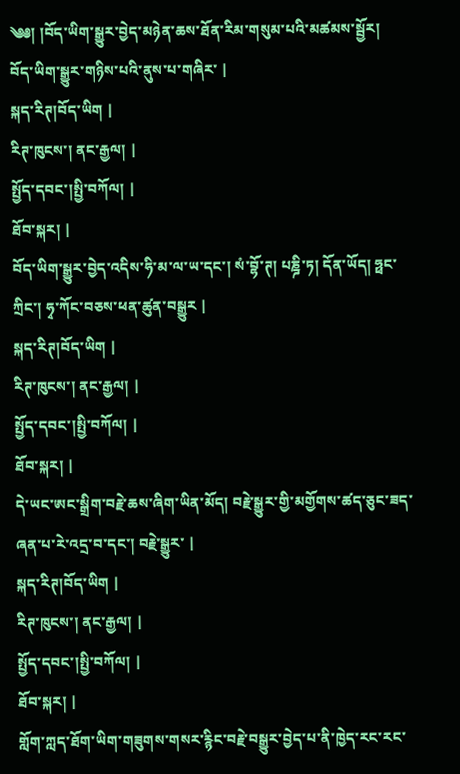༄༅། །བོད་ཡིག་སྒྱུར་བྱེད་མཉེན་ཆས་ཐོན་རིམ་གསུམ་པའི་མཚམས་སྦྱོར།
བོད་ཡིག་སྒྱུར་གཉིས་པའི་ནུས་པ་གཞིར་ |
སྐད་རིཊ།བོད་ཡིག |
རིཊ་ཁུངས་། ནང་རྒྱལ། |
སྤྱོད་དབང་།སྤྱི་བཀོལ། |
ཐོབ་སྐར། |
བོད་ཡིག་སྒྱུར་བྱེད་འདིས་ཧི་མ་ལ་ཡ་དང་། སཾ་བྷོ་ཊ། པཎྜི་ཏ། དོན་ཡོད། ཧྥང་ཀྲིང་། ཧྭ་ཀོང་བཅས་ཕན་ཚུན་བསྒྱུར |
སྐད་རིཊ།བོད་ཡིག |
རིཊ་ཁུངས་། ནང་རྒྱལ། |
སྤྱོད་དབང་།སྤྱི་བཀོལ། |
ཐོབ་སྐར། |
དེ་ཡང་ཨང་སྒྲིག་བརྗེ་ཆས་ཞིག་ཡིན་མོད། བརྗེ་སྒྱུར་གྱི་མགྱོགས་ཚད་ཅུང་ཟད་ཞན་པ་རེ་འདྲ་བ་དང་། བརྗེ་སྒྱུར་ |
སྐད་རིཊ།བོད་ཡིག |
རིཊ་ཁུངས་། ནང་རྒྱལ། |
སྤྱོད་དབང་།སྤྱི་བཀོལ། |
ཐོབ་སྐར། |
གློག་ཀླད་ཐོག་ཡིག་གཟུགས་གསར་རྙིང་བརྗེ་བསྒྱུར་བྱེད་པ་ནི་ཁྱེད་རང་རང་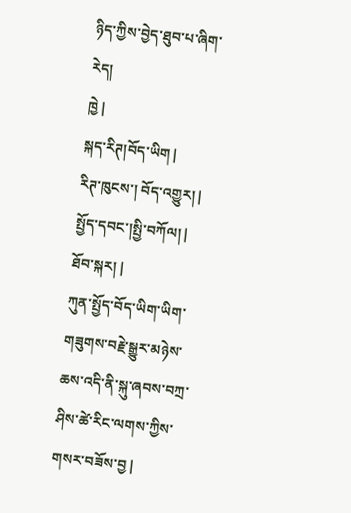ཉིད་ཀྱིས་བྱེད་ཐུབ་པ་ཞིག་རེད།
ཁྱེ |
སྐད་རིཊ།བོད་ཡིག |
རིཊ་ཁུངས་། བོད་འགྱུར། |
སྤྱོད་དབང་།སྤྱི་བཀོལ། |
ཐོབ་སྐར། |
ཀུན་སྤྱོད་བོད་ཡིག་ཡིག་གཟུགས་བརྗེ་སྒྱུར་མཉེས་ཆས་འདི་ནི་སྐུ་ཞབས་བཀྲ་ཤིས་ཚེ་རིང་ལགས་ཀྱིས་གསར་བཟོས་བྱ |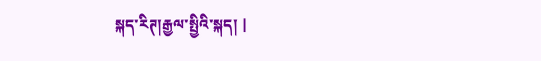སྐད་རིཊ།རྒྱལ་སྤྱིའི་སྐད། |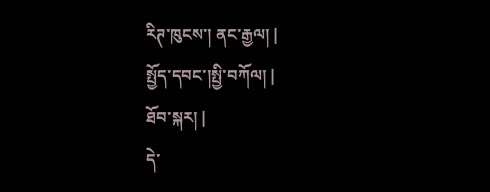རིཊ་ཁུངས་། ནང་རྒྱལ། |
སྤྱོད་དབང་།སྤྱི་བཀོལ། |
ཐོབ་སྐར། |
དེ་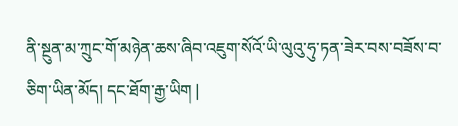ནི་སྔུན་མ་ཀྲུང་གོ་མཉེན་ཆས་ཞིབ་འཇུག་སོའོ་ཡི་ལུའུ་ཧུ་ཏན་ཟེར་བས་བཟོས་བ་ཅིག་ཡིན་མོད། དང་ཐོག་རྒྱ་ཡིག |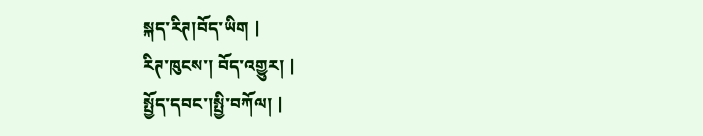སྐད་རིཊ།བོད་ཡིག |
རིཊ་ཁུངས་། བོད་འགྱུར། |
སྤྱོད་དབང་།སྤྱི་བཀོལ། |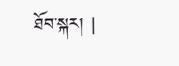ཐོབ་སྐར། |